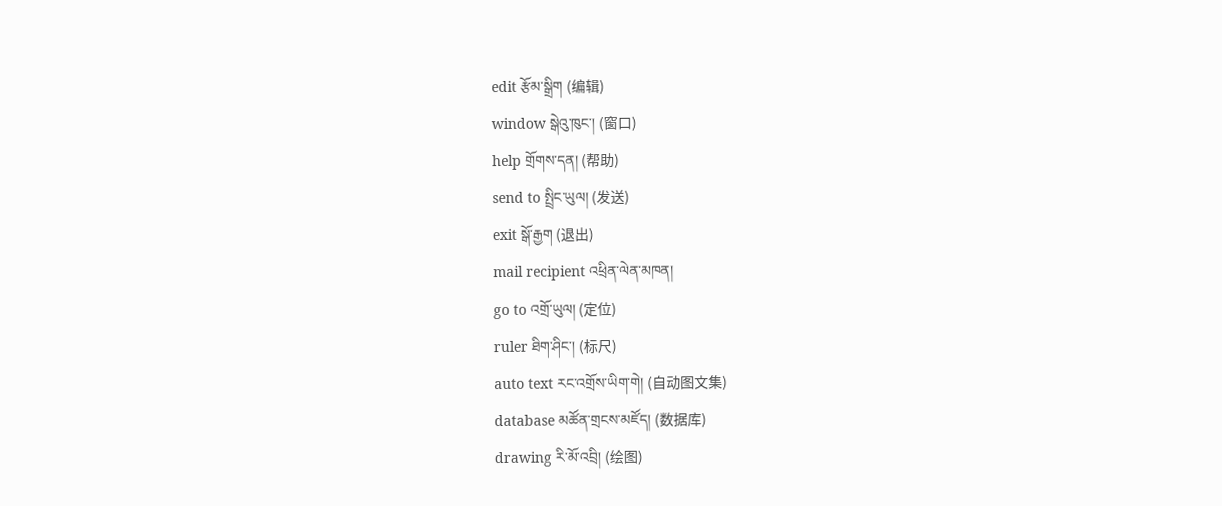edit རྩོམ་སྒྲིག (编辑)
window སྒེའུ་ཁུང་། (窗口)
help གྲོགས་དན། (帮助)
send to སྤྲིང་ཡུལ། (发送)
exit སྒོ་རྒྱག (退出)
mail recipient འཕྲིན་ལེན་མཁན།
go to འགྲོ་ཡུལ། (定位)
ruler ཐིག་ཤིང་། (标尺)
auto text རང་འགྲོས་ཡིག་གེ། (自动图文集)
database མཚོན་གྲངས་མཛོད། (数据库)
drawing རི་མོ་འབྲི། (绘图)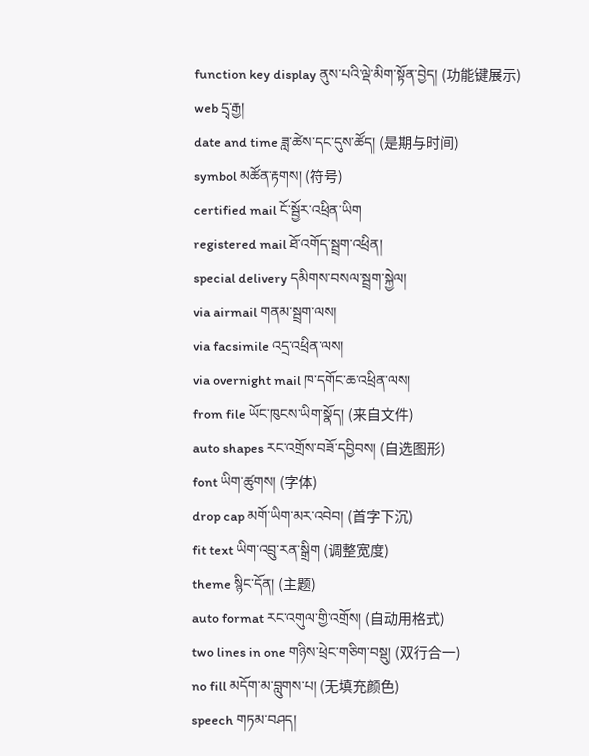function key display ནུས་པའི་ལྡེ་མིག་སྟོན་བྱེད། (功能键展示)
web དྲྭ་རྒྱ།
date and time ཟླ་ཚེས་དང་དུས་ཚོད། (是期与时间)
symbol མཚོན་རྟགས། (符号)
certified mail ངོ་སྦྱོར་འཕྲིན་ཡིག
registered mail ཐོ་འགོད་སྦྲག་འཕྲིན།
special delivery དམིགས་བསལ་སྦྲག་སྐྱེལ།
via airmail གནམ་སྦྲག་ལས།
via facsimile འདྲ་འཕྲིན་ལས།
via overnight mail ཁ་དགོང་ཆ་འཕྲིན་ལས།
from file ཡོང་ཁུངས་ཡིག་སྣོད། (来自文件)
auto shapes རང་འགྲོས་བཟོ་དབྱིབས། (自选图形)
font ཡིག་ཚུགས། (字体)
drop cap མགོ་ཡིག་མར་འབེབ། (首字下沉)
fit text ཡིག་འབྲུ་རན་སྒྲིག (调整宽度)
theme སྙིང་དོན། (主题)
auto format རང་འགུལ་གྱི་འགྲོས། (自动用格式)
two lines in one གཉིས་ཕྲེང་གཅིག་བསྡུ། (双行合一)
no fill མདོག་མ་བླུགས་པ། (无填充颜色)
speech གཏམ་བཤད།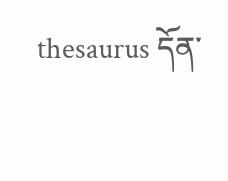thesaurus དོན་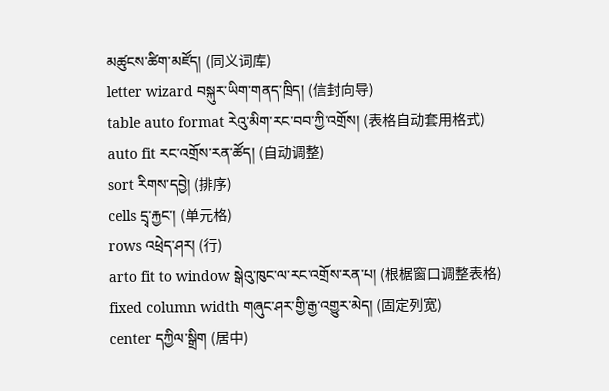མཚུངས་ཚིག་མཛོད། (同义词库)
letter wizard བསྐུར་ཡིག་གནད་ཁྲིད། (信封向导)
table auto format རེའུ་མིག་རང་བབ་ཀྱི་འགྲོས། (表格自动套用格式)
auto fit རང་འགྲོས་རན་ཚོད། (自动调整)
sort རིགས་དབྱེ། (排序)
cells དྲྭ་རྐྱང་། (单元格)
rows འཕྲེད་ཤར། (行)
arto fit to window སྒེའུ་ཁུང་ལ་རང་འགྲོས་རན་པ། (根椐窗口调整表格)
fixed column width གཞུང་ཤར་གྱི་རྒྱ་འགྱུར་མེད། (固定列宽)
center དཀྱིལ་སྒྲིག (居中)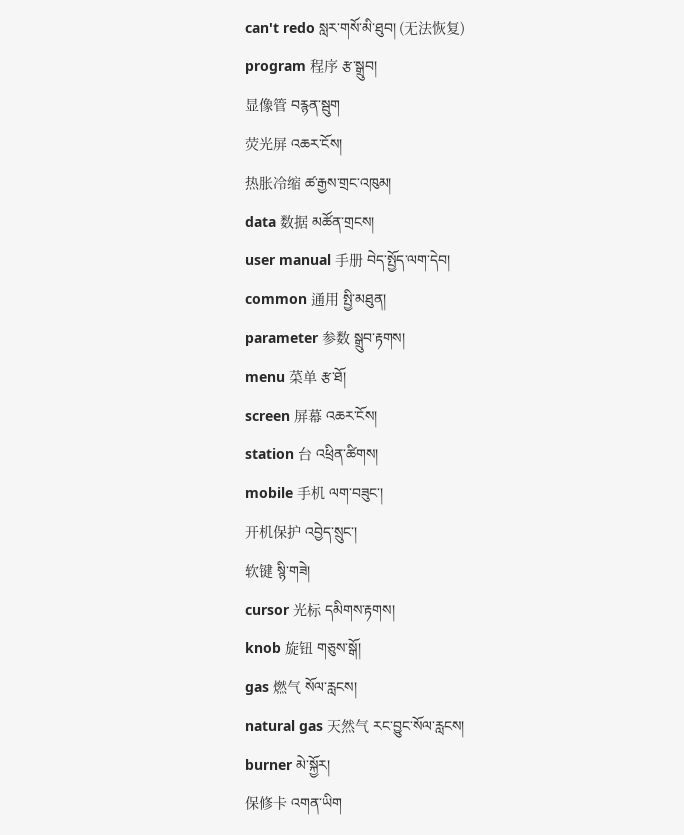can't redo སླར་གསོ་མི་ཐུབ། (无法恢复)
program 程序 རྩ་སྒྲུབ།
显像管 བརྙན་སྦུག
荧光屏 འཆར་ངོས།
热胀冷缩 ཚ་རྒྱས་གྲང་འཁུམ།
data 数据 མཚོན་གྲངས།
user manual 手册 བེད་སྤྱོད་ལག་དེབ།
common 通用 སྤྱི་མཐུན།
parameter 参数 སྒྲུབ་རྟགས།
menu 菜单 རྩ་ཐོ།
screen 屏幕 འཆར་ངོས།
station 台 འཕྲིན་ཚིགས།
mobile 手机 ལག་བཟུང་།
开机保护 འབྱེད་སྲུང་།
软键 སྙི་གཟེ།
cursor 光标 དམིགས་རྟགས།
knob 旋钮 གཅུས་སྒོ།
gas 燃气 སོལ་རླངས།
natural gas 天然气 རང་བྱུང་སོལ་རླངས།
burner མེ་སྐྱོར།
保修卡 འགན་ཡིག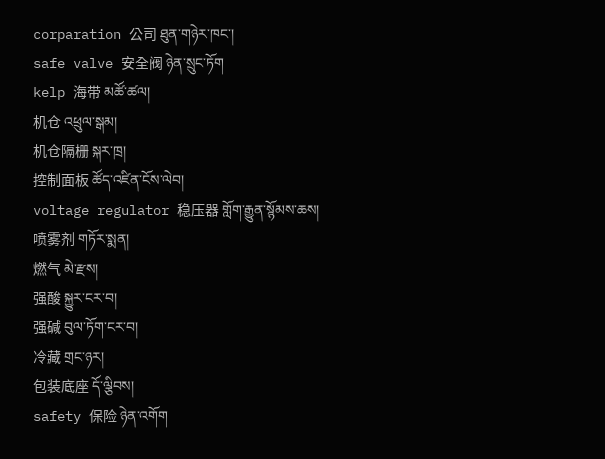corparation 公司 ཐུན་གཉེར་ཁང་།
safe valve 安全阀 ཉེན་སྲུང་ཏོག
kelp 海带 མཚོ་ཚལ།
机仓 འཕྲུལ་སྒམ།
机仓隔栅 སྐར་ཁྲ།
控制面板 ཚོད་འཛིན་ངོས་ལེབ།
voltage regulator 稳压器 གློག་རྒྱུན་སྙོམས་ཆས།
喷雾剂 གཏོར་སྨན།
燃气 མེ་རྫས།
强酸 སྐྱུར་ངར་བ།
强碱 བུལ་ཏོག་ངར་བ།
冷藏 གྲང་ཉར།
包装底座 དོ་ལྕིབས།
safety 保险 ཉེན་འགོག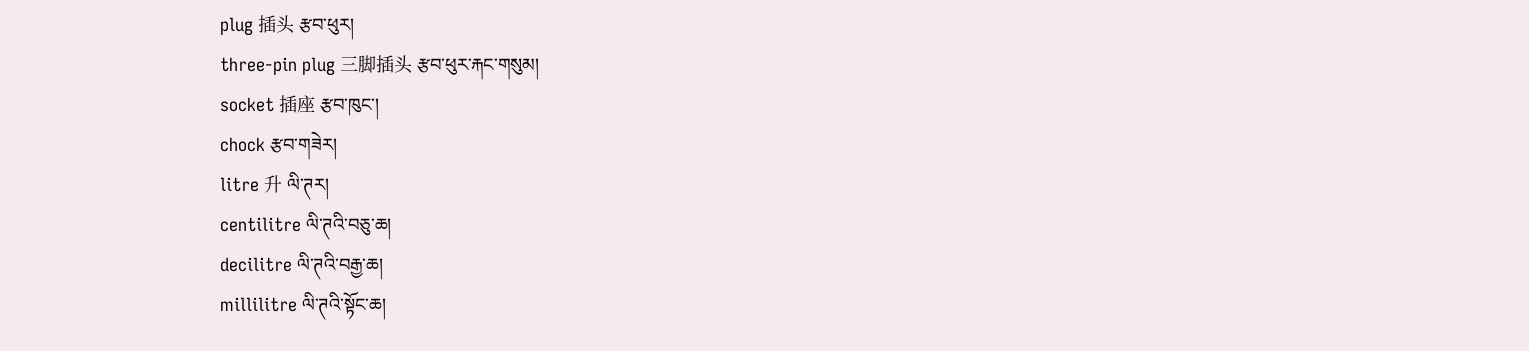plug 插头 རྩབ་ཕུར།
three-pin plug 三脚插头 རྩབ་ཕུར་རྐང་གསུམ།
socket 插座 རྩབ་ཁུང་།
chock རྩབ་གཟེར།
litre 升 ལི་ཊར།
centilitre ལི་ཊའི་བཅུ་ཆ།
decilitre ལི་ཊའི་བརྒྱ་ཆ།
millilitre ལི་ཊའི་སྟོང་ཆ།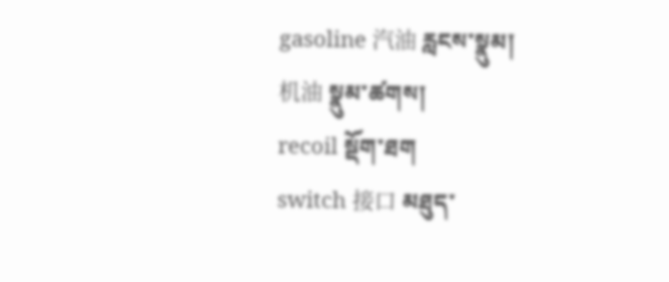gasoline 汽油 རླངས་སྣུམ།
机油 སྣུམ་ཚགས།
recoil སྡོག་ཐག
switch 接口 མཐུད་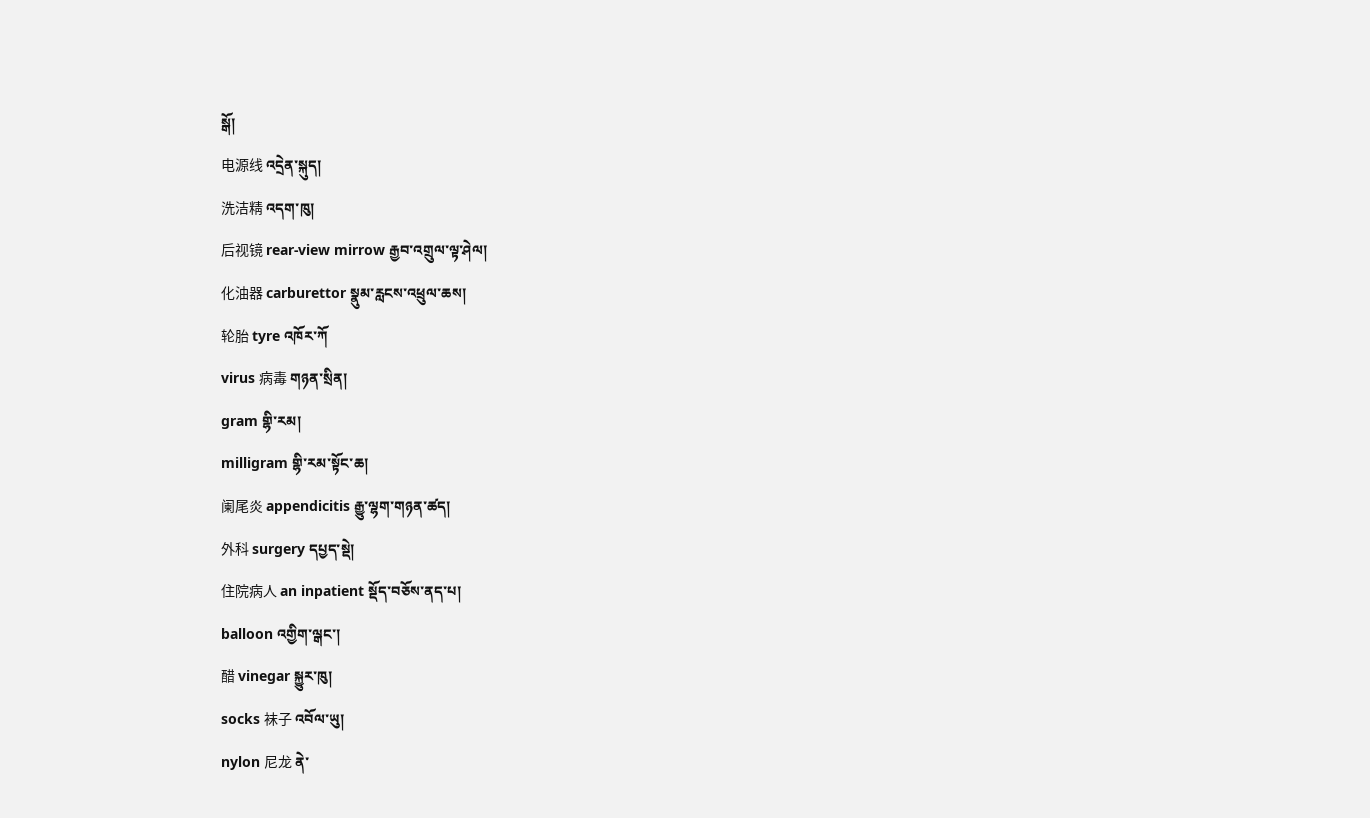སྒོ།
电源线 འདྲེན་སྐུད།
洗洁精 འདག་ཁུ།
后视镜 rear-view mirrow རྒྱབ་འགྲུལ་ལྟ་ཤེལ།
化油器 carburettor སྣུམ་རླངས་འཕྲུལ་ཆས།
轮胎 tyre འཁོར་ཀོ
virus 病毒 གཉན་སྲིན།
gram གྷི་རམ།
milligram གྷི་རམ་སྟོང་ཆ།
阑尾炎 appendicitis རྒྱུ་ལྷག་གཉན་ཚད།
外科 surgery དཔྱད་སྡེ།
住院病人 an inpatient སྡོད་བཅོས་ནད་པ།
balloon འགྱིག་ལྒང་།
醋 vinegar སྐྱུར་ཁུ།
socks 袜子 འབོལ་ཡུ།
nylon 尼龙 ནེ་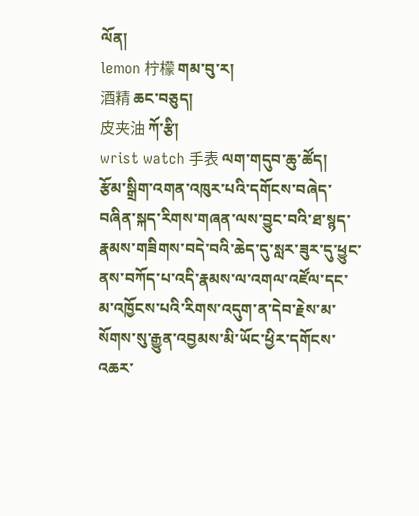ལོན།
lemon 柠檬 གམ་བུ་ར།
酒精 ཆང་བཅུད།
皮夹油 ཀོ་རྩི།
wrist watch 手表 ལག་གདུབ་ཆུ་ཚོད།
རྩོམ་སྒྲིག་འགན་འཁུར་པའི་དགོངས་བཞེད་བཞིན་སྐད་རིགས་གཞན་ལས་བྱུང་བའི་ཐ་སྙད་རྣམས་གཟིགས་བདེ་བའི་ཆེད་དུ་སླར་ཟུར་དུ་ཕྱུང་ནས་བཀོད་པ་འདི་རྣམས་ལ་འགལ་འཛོལ་དང་མ་འཁྱོངས་པའི་རིགས་འདུག་ན་དེབ་རྗེས་མ་སོགས་སུ་རྒྱུན་འབྱམས་མི་ཡོང་ཕྱིར་དགོངས་འཆར་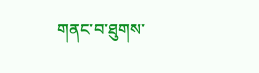གནང་བ་ཐུགས་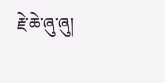རྗེ་ཆེ་ཞུ་ཞུ།